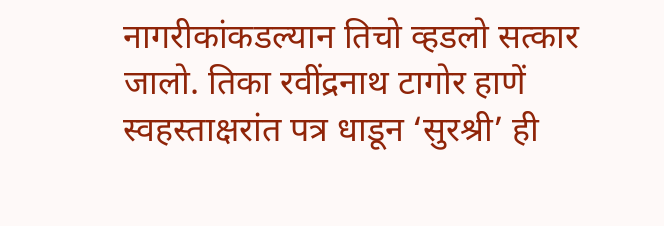नागरीकांकडल्यान तिचो व्हडलो सत्कार जालो. तिका रवींद्रनाथ टागोर हाणें स्वहस्ताक्षरांत पत्र धाडून ‘सुरश्री’ ही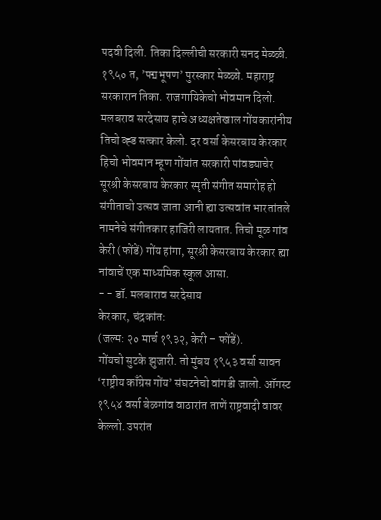पदवी दिली. तिका दिल्लीची सरकारी सनद मेळ्ळी. १९५० त, ’पद्मभूषण’ पुरस्कार मेळ्ळो. महाराष्ट्र सरकारान तिका. राजगायिकेचो भोवमान दिलो. मलबराव सरदेसाय हाचे अध्यक्षतेखाल गोंयकारांनीय तिचो व्ह्ड सत्कार केलो. दर वर्सा केसरबाय केरकार हिचो भोवमान म्हूण गोंयांत सरकारी पांवड्याचेर सूरश्री केसरबाय केरकार स्मृती संगीत समारोह हो संगीताचो उत्सव जाता आनी ह्या उत्सवांत भारतांतले नामनेचे संगीतकार हाजिरी लायतात. तिचो मूळ गांव केरी (फोंडें) गोंय हांगा, सूरश्री केसरबाय केरकार ह्या नांवाचें एक माध्यमिक स्कूल आसा.
- - डॉ. मलबाराव सरदेसाय
केरकार, चंद्रकांत:
(जल्म: २० मार्च १९३२, केरी – फोंडें).
गोंयचो सुटके झुजारी. तो मुंबय १९५३ वर्सा सावन ‘राष्ट्रीय काँग्रेस गोंय’ संघटनेचो वांगडी जालो. ऑगस्ट १९५४ वर्सा बेळगांव वाठारांत ताणें राष्ट्रवादी वावर केल्लो. उपरांत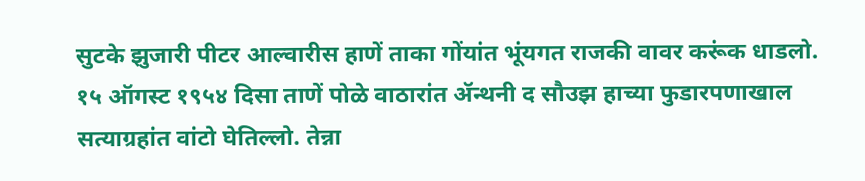सुटके झुजारी पीटर आल्वारीस हाणें ताका गोंयांत भूंयगत राजकी वावर करूंक धाडलो. १५ ऑगस्ट १९५४ दिसा ताणें पोळे वाठारांत ॲन्थनी द सौउझ हाच्या फुडारपणाखाल सत्याग्रहांत वांटो घेतिल्लो. तेन्ना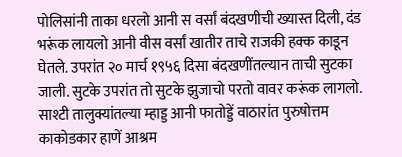पोलिसांनी ताका धरलो आनी स वर्सां बंदखणीची ख्यास्त दिली, दंड भरूंक लायलो आनी वीस वर्सां खातीर ताचे राजकी हक्क काडून घेतले. उपरांत २० मार्च १९५६ दिसा बंदखणींतल्यान ताची सुटका जाली. सुटके उपरांत तो सुटके झुजाचो परतो वावर करूंक लागलो. साश्टी तालुक्यांतल्या म्हाड्ड आनी फातोड्डें वाठारांत पुरुषोत्तम काकोडकार हाणें आश्रम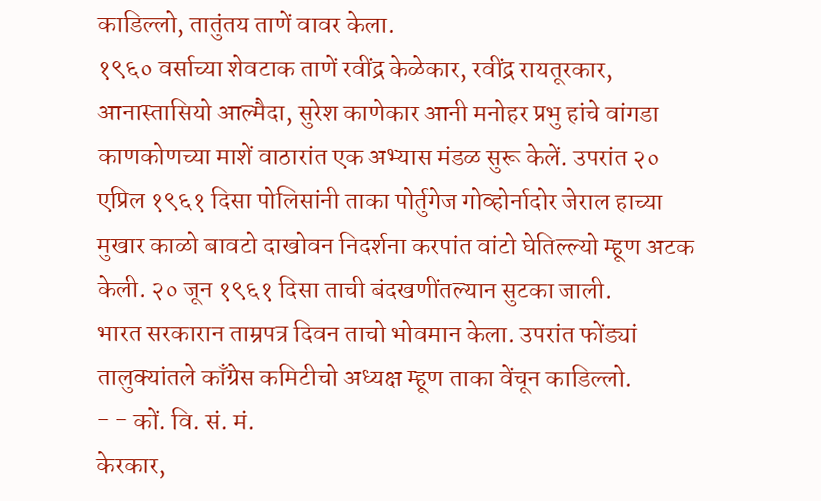काडिल्लो, तातुंतय ताणें वावर केला.
१९६० वर्साच्या शेवटाक ताणें रवींद्र केळेकार, रवींद्र रायतूरकार, आनास्तासियो आल्मैदा, सुरेश काणेकार आनी मनोहर प्रभु हांचे वांगडा काणकोणच्या माशें वाठारांत एक अभ्यास मंडळ सुरू केलें. उपरांत २० एप्रिल १९६१ दिसा पोलिसांनी ताका पोर्तुगेज गोव्होर्नादोर जेराल हाच्या मुखार काळो बावटो दाखोवन निदर्शना करपांत वांटो घेतिल्ल्यो म्हूण अटक केली. २० जून १९६१ दिसा ताची बंदखणींतल्यान सुटका जाली.
भारत सरकारान ताम्रपत्र दिवन ताचो भोवमान केला. उपरांत फोंड्यां तालुक्यांतले काँग्रेस कमिटीचो अध्यक्ष म्हूण ताका वेंचून काडिल्लो.
- - कों. वि. सं. मं.
केरकार,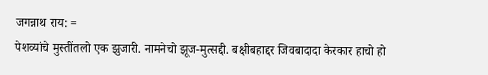जगन्नाथ राय: =
पेशव्यांचे मुस्तींतलो एक झुजारी. नामनेचो झूज-मुत्सद्दी. बक्षीबहाद्दर जिवबादादा केरकार हाचो हो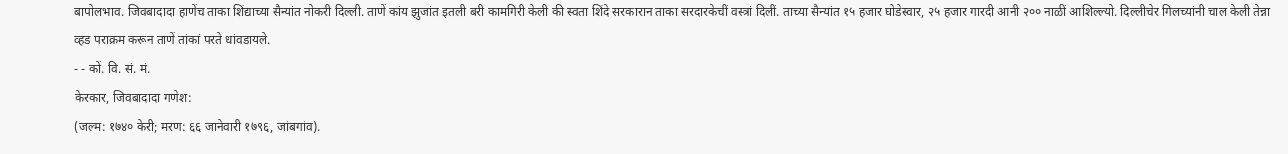बापोलभाव. जिवबादादा हाणेंच ताका शिंद्याच्या सैन्यांत नोकरी दिल्ली. ताणें कांय झुजांत इतली बरी कामगिरी केली की स्वता शिंदे सरकारान ताका सरदारकेचीं वस्त्रां दिलीं. ताच्या सैन्यांत १५ हजार घोडेस्वार, २५ हजार गारदी आनी २०० नाळीं आशिल्ल्यो. दिल्लीचेर गिलच्यांनी चाल केली तेन्ना व्हड पराक्रम करून ताणें तांकां परते धांवडायले.
- - कों. वि. सं. मं.
केरकार, जिवबादादा गणेश:
(जल्म: १७४० केरी; मरण: ६६ जानेवारी १७९६, जांबगांव).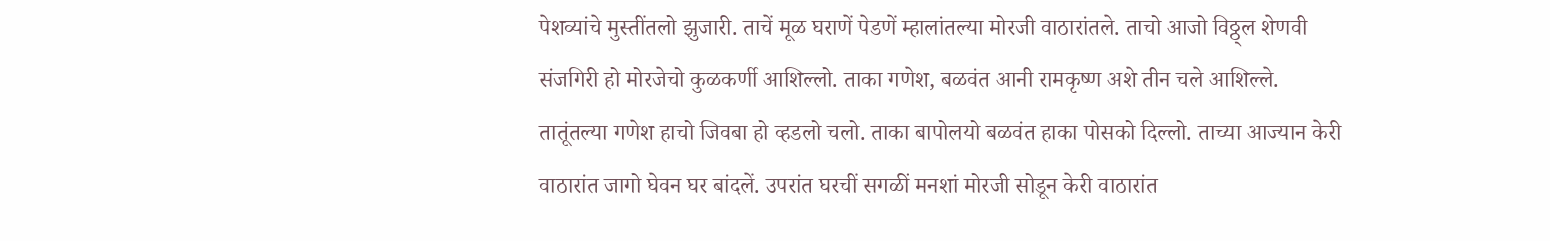पेशव्यांचे मुस्तींतलो झुजारी. ताचें मूळ घराणें पेडणें म्हालांतल्या मोरजी वाठारांतले. ताचो आजो विठ्ठ्ल शेणवी संजगिरी हो मोरजेचो कुळकर्णी आशिल्लो. ताका गणेश, बळवंत आनी रामकृष्ण अशे तीन चले आशिल्ले. तातूंतल्या गणेश हाचो जिवबा हो व्हडलो चलो. ताका बापोलयो बळवंत हाका पोसको दिल्लो. ताच्या आज्यान केरी वाठारांत जागो घेवन घर बांदलें. उपरांत घरचीं सगळीं मनशां मोरजी सोडून केरी वाठारांत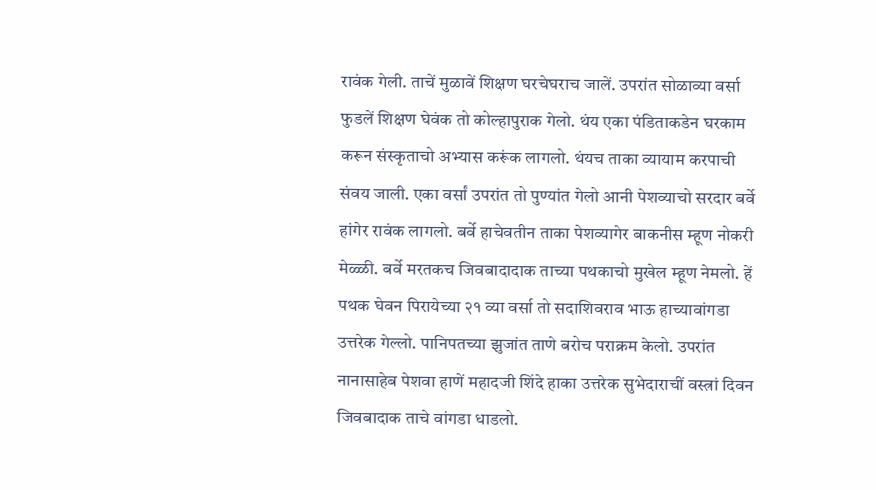रावंक गेली. ताचें मुळावें शिक्षण घरचेघराच जालें. उपरांत सोळाव्या वर्सा फुडलें शिक्षण घेवंक तो कोल्हापुराक गेलो. थंय एका पंडिताकडेन घरकाम करून संस्कृताचो अभ्यास करूंक लागलो. थंयच ताका व्यायाम करपाची संवय जाली. एका वर्सां उपरांत तो पुण्यांत गेलो आनी पेशव्याचो सरदार बर्वे हांगेर रावंक लागलो. बर्वे हाचेवतीन ताका पेशव्यागेर बाकनीस म्हूण नोकरी मेळ्ळी. बर्वे मरतकच जिवबादादाक ताच्या पथकाचो मुखेल म्हूण नेमलो. हें पथक घेवन पिरायेच्या २१ व्या वर्सा तो सदाशिवराव भाऊ हाच्यावांगडा उत्तरेक गेल्लो. पानिपतच्या झुजांत ताणे बरोच पराक्रम केलो. उपरांत नानासाहेब पेशवा हाणें महादजी शिंदे हाका उत्तरेक सुभेदाराचीं वस्त्रां दिवन जिवबादाक ताचे वांगडा धाडलो.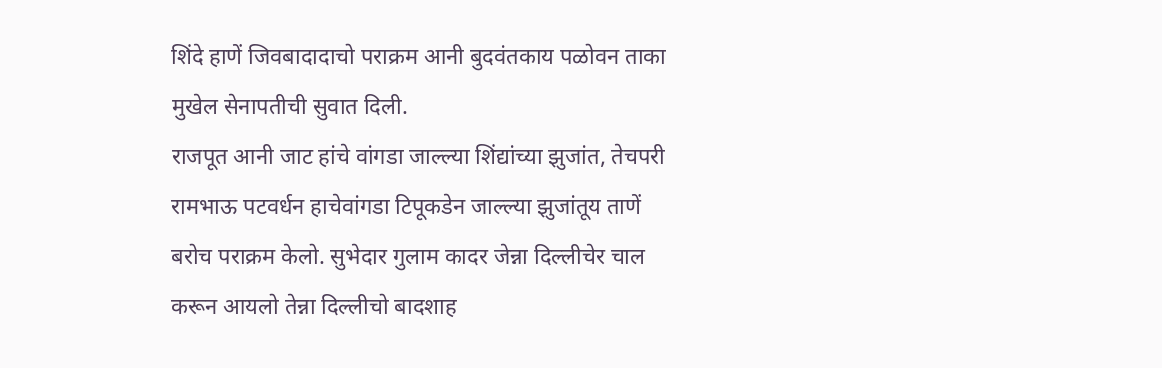शिंदे हाणें जिवबादादाचो पराक्रम आनी बुदवंतकाय पळोवन ताका मुखेल सेनापतीची सुवात दिली.
राजपूत आनी जाट हांचे वांगडा जाल्ल्या शिंद्यांच्या झुजांत, तेचपरी रामभाऊ पटवर्धन हाचेवांगडा टिपूकडेन जाल्ल्या झुजांतूय ताणें बरोच पराक्रम केलो. सुभेदार गुलाम कादर जेन्ना दिल्लीचेर चाल करून आयलो तेन्ना दिल्लीचो बादशाह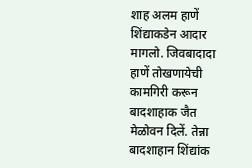शाह अलम हाणें शिंद्याकडेन आदार मागलो. जिवबादादा हाणें तोखणायेची कामगिरी करून बादशाहाक जैत मेळोवन दिलें. तेन्ना बादशाहान शिंद्यांक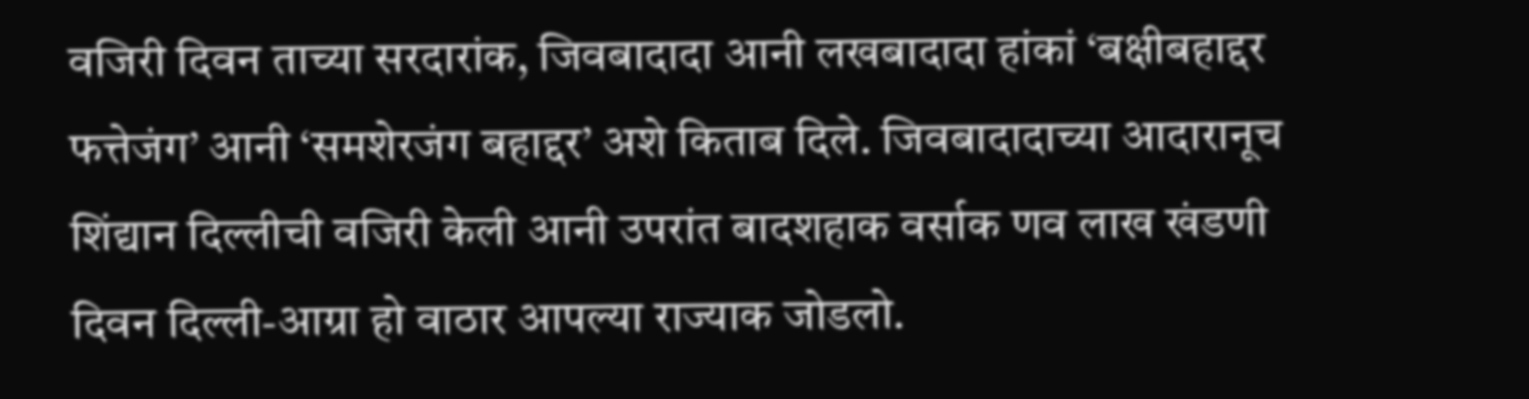वजिरी दिवन ताच्या सरदारांक, जिवबादादा आनी लखबादादा हांकां ‘बक्षीबहाद्दर फत्तेजंग’ आनी ‘समशेरजंग बहाद्दर’ अशे किताब दिले. जिवबादादाच्या आदारानूच शिंद्यान दिल्लीची वजिरी केली आनी उपरांत बादशहाक वर्साक णव लाख खंडणी दिवन दिल्ली-आग्रा हो वाठार आपल्या राज्याक जोडलो.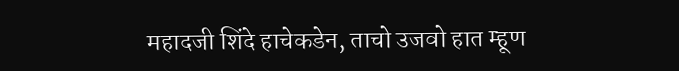महादजी शिंदे हाचेकडेन, ताचो उजवो हात म्हूण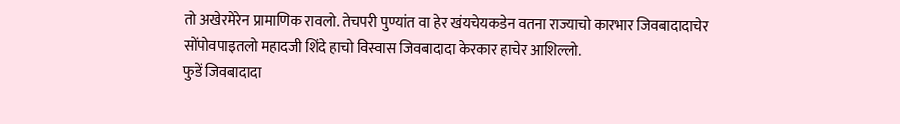तो अखेरमेरेन प्रामाणिक रावलो. तेचपरी पुण्यांत वा हेर खंयचेयकडेन वतना राज्याचो कारभार जिवबादादाचेर सोंपोवपाइतलो महादजी शिंदे हाचो विस्वास जिवबादादा केरकार हाचेर आशिल्लो.
फुडें जिवबादादा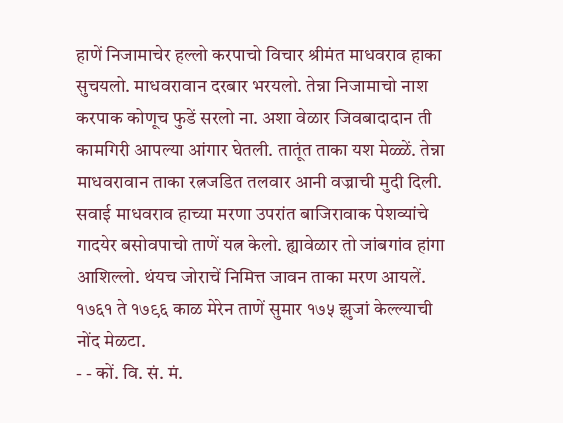हाणें निजामाचेर हल्लो करपाचो विचार श्रीमंत माधवराव हाका सुचयलो. माधवरावान दरबार भरयलो. तेन्ना निजामाचो नाश करपाक कोणूच फुडें सरलो ना. अशा वेळार जिवबादादान ती कामगिरी आपल्या आंगार घेतली. तातूंत ताका यश मेळ्ळें. तेन्ना माधवरावान ताका रत्नजडित तलवार आनी वज्राची मुदी दिली. सवाई माधवराव हाच्या मरणा उपरांत बाजिरावाक पेशव्यांचे गादयेर बसोवपाचो ताणें यत्न केलो. ह्यावेळार तो जांबगांव हांगा आशिल्लो. थंयच जोराचें निमित्त जावन ताका मरण आयलें.
१७६१ ते १७९६ काळ मेरेन ताणें सुमार १७५ झुजां केल्ल्याची नोंद मेळटा.
- - कों. वि. सं. मं.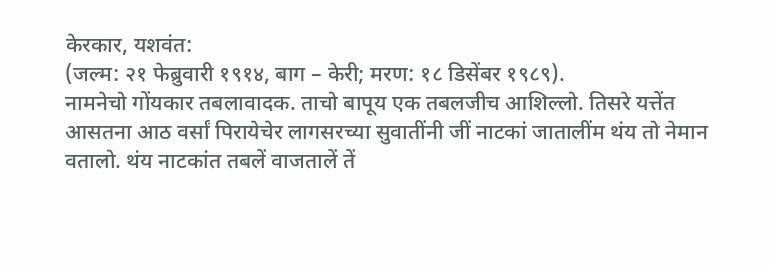केरकार, यशवंत:
(जल्म: २१ फेब्रुवारी १९१४, बाग – केरी; मरण: १८ डिसेंबर १९८९).
नामनेचो गोंयकार तबलावादक. ताचो बापूय एक तबलजीच आशिल्लो. तिसरे यत्तेंत आसतना आठ वर्सां पिरायेचेर लागसरच्या सुवातींनी जीं नाटकां जातालींम थंय तो नेमान वतालो. थंय नाटकांत तबलें वाजतालें तें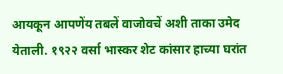आयकून आपणेंय तबलें वाजोवचें अशी ताका उमेद येताली. १९२२ वर्सा भास्कर शेट कांसार हाच्या घरांत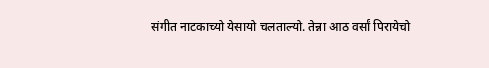संगीत नाटकाच्यो येसायो चलताल्यो. तेन्ना आठ वर्सां पिरायेचो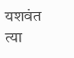यशवंत त्या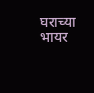घराच्या भायर